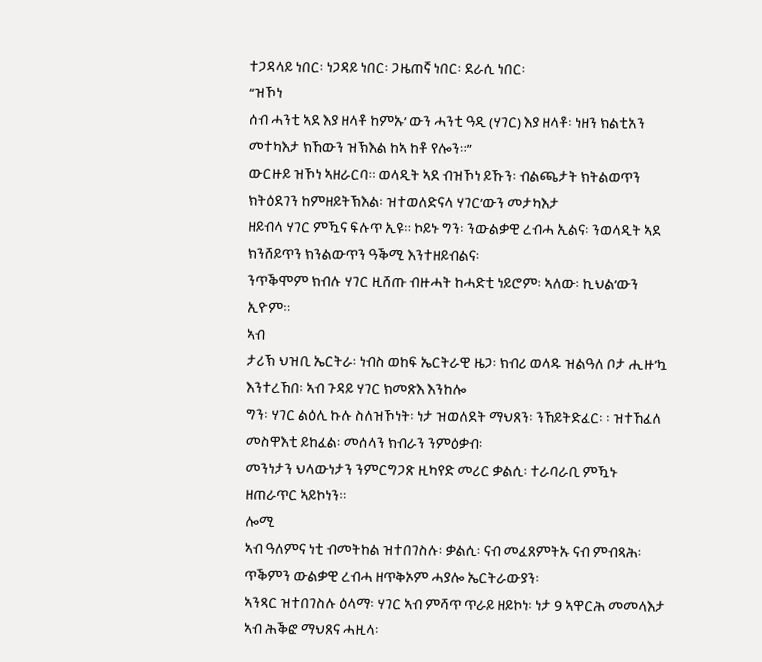ተጋዳላይ ነበር፡ ነጋዳይ ነበር፡ ጋዜጠኛ ነበር፡ ደራሲ ነበር፡
“ዝኾነ
ሰብ ሓንቲ ኣደ እያ ዘላቶ ከምኡ’ ውን ሓንቲ ዓዲ (ሃገር) እያ ዘላቶ፡ ነዘን ክልቲአን መተካእታ ክኸውን ዝኽእል ከኣ ከቶ የሎን።”
ውርዙይ ዝኾነ ኣዘራርባ። ወላዲት ኣደ ብዝኾነ ይኹን፡ ብልጫታት ክትልወጥን ክትዕደገን ከምዘይትኽእል፡ ዝተወለድናላ ሃገር’ውን መታካእታ
ዘይብላ ሃገር ምዃና ፍሉጥ ኢዩ። ኮይኑ ግን፡ ንውልቃዊ ረብሓ ኢልና፡ ንወላዲት ኣደ ክንሸይጥን ክንልውጥን ዓቕሚ እንተዘይብልና፡
ንጥቕሞም ክብሉ ሃገር ዚሸጡ ብዙሓት ከሓድቲ ነይሮም፡ ኣለው፡ ኪህል’ውን ኢዮም።
ኣብ
ታሪኽ ህዝቢ ኤርትራ፡ ነብስ ወከፍ ኤርትራዊ ዜጋ፡ ክብሪ ወላዱ ዝልዓለ ቦታ ሒዙ’ኳ እንተረኸበ፡ ኣብ ጉዳይ ሃገር ክመጽእ እንከሎ
ግን፡ ሃገር ልዕሊ ኩሉ ስለዝኾነት፡ ነታ ዝወለደት ማህጸን፡ ንኸይትድፈር፡ ፡ ዝተኸፈለ መስዋእቲ ይከፈል፡ መሰላን ክብራን ንምዕቃብ፡
መንነታን ህላውነታን ንምርግጋጽ ዚካየድ መሪር ቃልሲ፡ ተራባራቢ ምዃኑ ዘጠራጥር ኣይኮነን።
ሎሚ
ኣብ ዓለምና ነቲ ብመትከል ዝተበገስሉ፡ ቃልሲ፡ ናብ መፈጸምትኡ ናብ ምብጻሕ፡ ጥቕምን ውልቃዊ ረብሓ ዘጥቅኦም ሓያሎ ኤርትራውያን፡
ኣንጻር ዝተበገስሉ ዕላማ፡ ሃገር ኣብ ምሻጥ ጥራይ ዘይኮነ፡ ነታ 9 ኣዋርሕ መመላእታ ኣብ ሕቕፎ ማህጸና ሓዚላ፡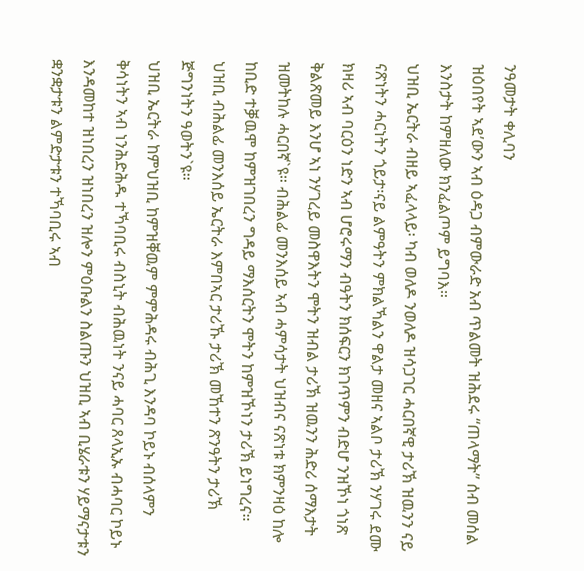ንዓመታት ቀሊባን
ዝዕበየት ኣደ’ውን ኣብ ዕዳጋ ብምውራድ አብ ጥልመት ዝሕደሩ “ጠላማት” ሰብ መሰል እንስታት ከምዘለው ክንፈልጦም ይግባእ።
ህዝቢ ኤርትራ ብዘይ ኣፈላላይ፡ ካብ ወለዶ ንወለዶ ዝሳጋገር ሓርበኛዊ ታሪኽ ዝዉንን ናይ ናጽነትን ሓርነትን ጎይታ፡ናይ ልምዓትን ምክልኻልን ዋልታ መዘና ኣልቦ ታሪኽ ንሃገሩ ደሙ ክዛሪ ኣብ ባርዕን ነድን ኣብ ሆሮሩማን ብዓትን ክሰፍርን ክገጥምን ብድሆ ንዝኾነ ጎነጽ ቅልጽመይ እንሆ ኣነ ንሃገረይ መስዋእትን ሞትን ዝብል ታሪኽ ዝዉንን ሕድሪ ሰማእታት ዝመትከሉ ሓርበኛ`ዩ። ብሕልፊ መንእሰይ ኣብ ሓምሳታት ህዝብና ናጽነቱ ክምንዛዕ ከሎ ከቢድ ተቓዉሞ ከምዝገበረን ግዳይ ማእሰርትን ሞትን ከምዝኾነን ታሪኽ ይነግረና። ህዝቢ ብሕልፊ መንእሰይ ኤርትራ እምበኣር ታሪኹ ታሪኽ መኸተን ጽንዓትን ታሪኽ ጅግንነትን ዓወትን`ዩ።
ህዝቢ ኤርትራ ከምህዝቢ ከምዝቐዉም ምምሕዳሩ ብሕጊ እንዳባ ኮይኑ ብሰላምን ቅሳነትን ኣብ ነንሕድሕዱ ተኻባቢሩ ብስኒት ብሕዉነት ንናይ ሓባር ጸላኢኡ ብሓባር ኮይኑ እንዳመከተ ዝነበረን ዝነበረን ዝሎን ምዕቡልን ስልጡን ህዝቢ ኣብ ቢሄራቱን ሃይማናታቱን ቋንቋታቱን ልምድታቱን ተኻባቢሩ ኣብ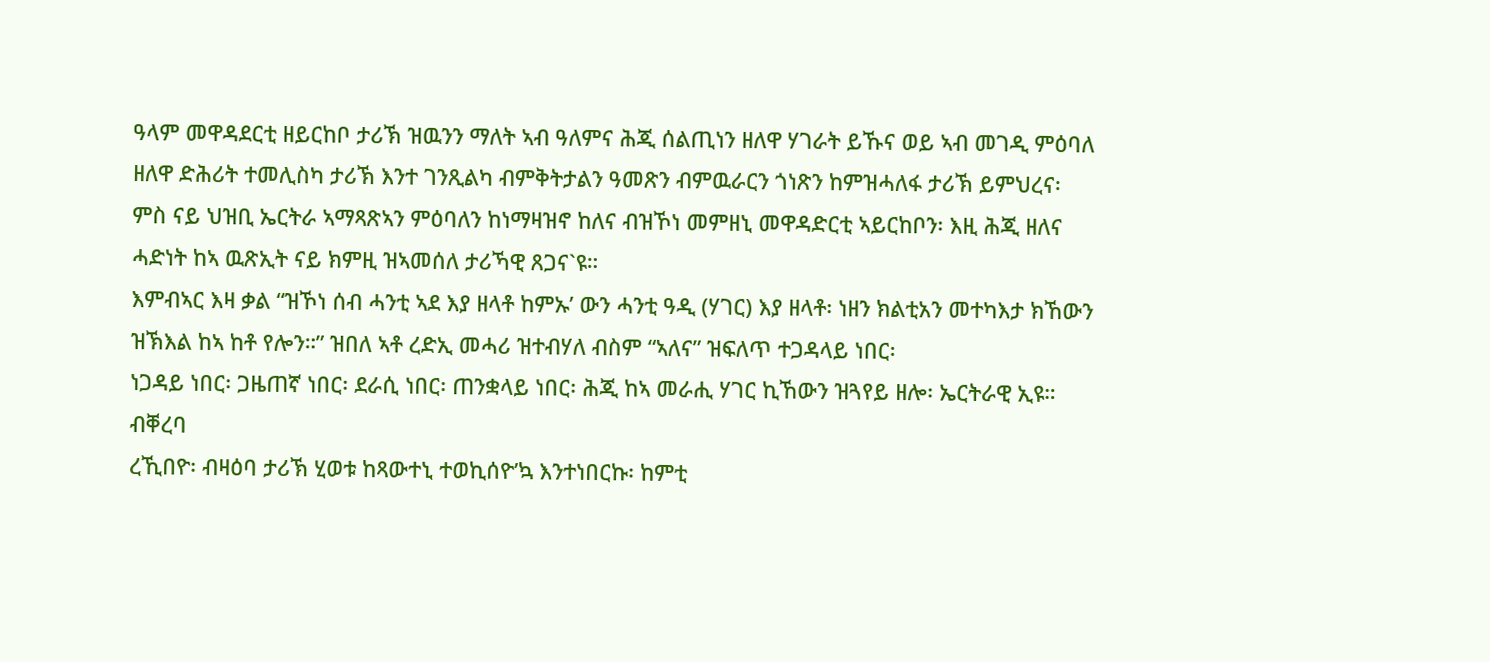ዓላም መዋዳደርቲ ዘይርከቦ ታሪኽ ዝዉንን ማለት ኣብ ዓለምና ሕጂ ሰልጢነን ዘለዋ ሃገራት ይኹና ወይ ኣብ መገዲ ምዕባለ ዘለዋ ድሕሪት ተመሊስካ ታሪኽ እንተ ገንጺልካ ብምቅትታልን ዓመጽን ብምዉራርን ጎነጽን ከምዝሓለፋ ታሪኽ ይምህረና፡ ምስ ናይ ህዝቢ ኤርትራ ኣማጻጽኣን ምዕባለን ከነማዛዝኖ ከለና ብዝኾነ መምዘኒ መዋዳድርቲ ኣይርከቦን፡ እዚ ሕጂ ዘለና ሓድነት ከኣ ዉጽኢት ናይ ክምዚ ዝኣመሰለ ታሪኻዊ ጸጋና`ዩ።
እምብኣር እዛ ቃል “ዝኾነ ሰብ ሓንቲ ኣደ እያ ዘላቶ ከምኡ’ ውን ሓንቲ ዓዲ (ሃገር) እያ ዘላቶ፡ ነዘን ክልቲአን መተካእታ ክኸውን ዝኽእል ከኣ ከቶ የሎን።” ዝበለ ኣቶ ረድኢ መሓሪ ዝተብሃለ ብስም “ኣለና” ዝፍለጥ ተጋዳላይ ነበር፡
ነጋዳይ ነበር፡ ጋዜጠኛ ነበር፡ ደራሲ ነበር፡ ጠንቋላይ ነበር፡ ሕጂ ከኣ መራሒ ሃገር ኪኸውን ዝጓየይ ዘሎ፡ ኤርትራዊ ኢዩ።
ብቐረባ
ረኺበዮ፡ ብዛዕባ ታሪኽ ሂወቱ ከጻውተኒ ተወኪሰዮ’ኳ እንተነበርኩ፡ ከምቲ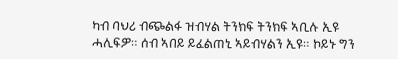ካብ ባህሪ ብጭልፋ ዝብሃል ትንክፍ ትንክፍ ኣቢሉ ኢዩ
ሓሊፍዎ። ሰብ ኣበይ ይፈልጠኒ ኣይብሃልን ኢዩ። ኮይኑ ግን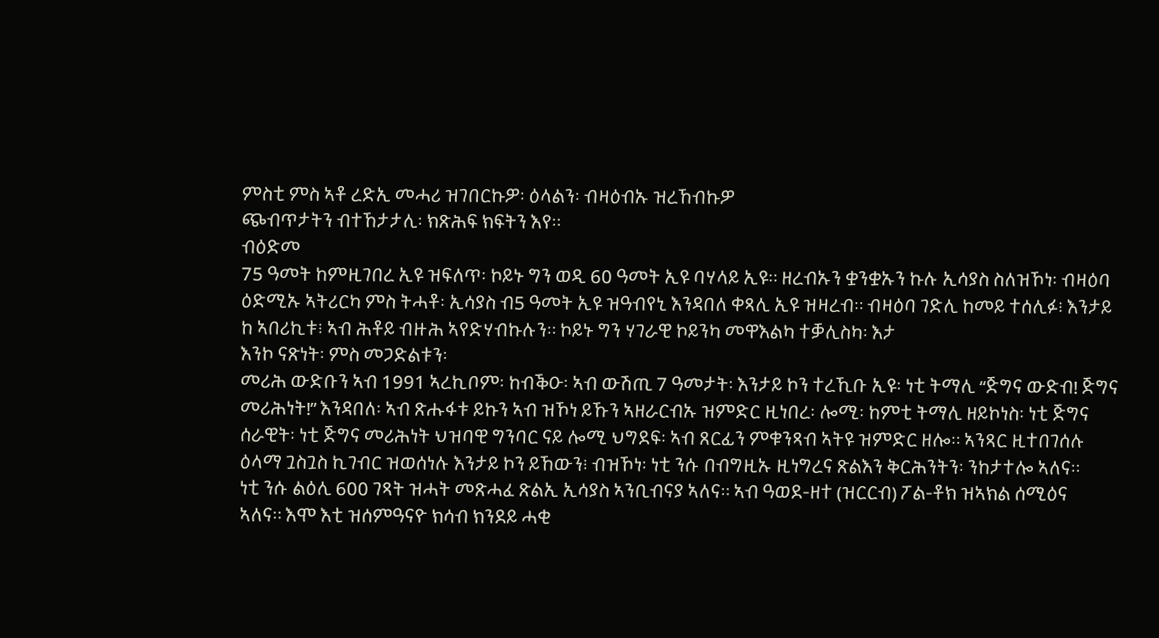ምስቲ ምስ ኣቶ ረድኢ መሓሪ ዝገበርኩዎ፡ ዕላልን፡ ብዛዕብኡ ዝረኸብኩዎ
ጭብጥታትን ብተኸታታሊ፡ ክጽሕፍ ክፍትን እየ።
ብዕድመ
75 ዓመት ከምዚገበረ ኢዩ ዝፍለጥ፡ ኮይኑ ግን ወዲ 60 ዓመት ኢዩ ባሃላይ ኢዩ። ዘረብኡን ቋንቋኡን ኩሉ ኢሳያስ ስለዝኾነ፡ ብዛዕባ
ዕድሚኡ ኣትሪርካ ምስ ትሓቶ፡ ኢሳያስ ብ5 ዓመት ኢዩ ዝዓብየኒ እንዳበለ ቀጻሊ ኢዩ ዝዛረብ። ብዛዕባ ገድሊ ከመይ ተሰሊፉ፧ እንታይ
ከ ኣበሪኪቱ፧ ኣብ ሕቶይ ብዙሕ ኣየድሃብኩሉን። ኮይኑ ግን ሃገራዊ ኮይንካ መዋእልካ ተቓሊስካ፡ እታ
እንኮ ናጽነት፡ ምስ መጋድልቱን፡
መሪሕ ውድቡን ኣብ 1991 ኣረኪቦም፡ ከብቕዑ፡ ኣብ ውሽጢ 7 ዓመታት፡ እንታይ ኮን ተረኺቡ ኢዩ፡ ነቲ ትማሊ “ጅግና ውድብ! ጅግና
መሪሕነት!” እንዳበለ፡ ኣብ ጽሑፋቱ ይኩን ኣብ ዝኾነ ይኹን ኣዘራርብኡ ዝምድር ዚነበረ፡ ሎሚ፡ ከምቲ ትማሊ ዘይኮነስ፡ ነቲ ጅግና
ሰራዊት፡ ነቲ ጅግና መሪሕነት ህዝባዊ ግንባር ናይ ሎሚ ህግደፍ፡ ኣብ ጸርፊን ምቁንጻብ ኣትዩ ዝምድር ዘሎ። ኣንጻር ዚተበገሰሉ
ዕላማ ጓስጓስ ኪገብር ዝወሰነሉ እንታይ ኮን ይኸውን፧ ብዝኾነ፡ ነቲ ንሱ በብግዚኡ ዚነግረና ጽልእን ቅርሕንትን፡ ንከታተሎ ኣለና።
ነቲ ንሱ ልዕሊ 600 ገጻት ዝሓት መጽሓፈ ጽልኢ ኢሳያስ ኣንቢብናያ ኣለና። ኣብ ዓወደ-ዘተ (ዝርርብ) ፖል-ቶክ ዝኣክል ሰሚዕና
ኣለና። እሞ እቲ ዝሰምዓናዮ ክሳብ ክንደይ ሓቂ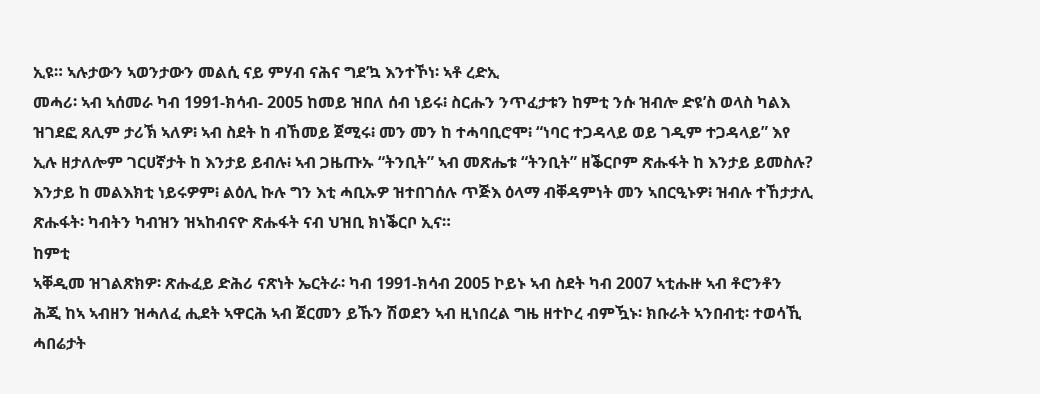ኢዩ። ኣሉታውን ኣወንታውን መልሲ ናይ ምሃብ ናሕና ግደ’ኳ እንተኾነ፡ ኣቶ ረድኢ
መሓሪ፡ ኣብ ኣሰመራ ካብ 1991-ክሳብ- 2005 ከመይ ዝበለ ሰብ ነይሩ፧ ስርሑን ንጥፈታቱን ከምቲ ንሱ ዝብሎ ድዩ’ስ ወላስ ካልእ
ዝገደፎ ጸሊም ታሪኽ ኣለዎ፧ ኣብ ስደት ከ ብኸመይ ጀሚሩ፧ መን መን ከ ተሓባቢሮሞ፧ “ነባር ተጋዳላይ ወይ ገዲም ተጋዳላይ” እየ
ኢሉ ዘታለሎም ገርሀኛታት ከ እንታይ ይብሉ፧ ኣብ ጋዜጡኡ “ትንቢት” ኣብ መጽሔቱ “ትንቢት” ዘቕርቦም ጽሑፋት ከ እንታይ ይመስሉ?
እንታይ ከ መልእክቲ ነይሩዎም፧ ልዕሊ ኩሉ ግን እቲ ሓቢኡዎ ዝተበገሰሉ ጥጅእ ዕላማ ብቐዳምነት መን ኣበርዒኑዎ፧ ዝብሉ ተኸታታሊ
ጽሑፋት፡ ካብትን ካብዝን ዝኣከብናዮ ጽሑፋት ናብ ህዝቢ ክነቕርቦ ኢና።
ከምቲ
ኣቐዲመ ዝገልጽክዎ፡ ጽሑፈይ ድሕሪ ናጽነት ኤርትራ፡ ካብ 1991-ክሳብ 2005 ኮይኑ ኣብ ስደት ካብ 2007 ኣቲሑዙ ኣብ ቶሮንቶን
ሕጂ ከኣ ኣብዘን ዝሓለፈ ሒደት ኣዋርሕ ኣብ ጀርመን ይኹን ሽወደን ኣብ ዚነበረል ግዜ ዘተኮረ ብምዃኑ፡ ክቡራት ኣንበብቲ፡ ተወሳኺ
ሓበሬታት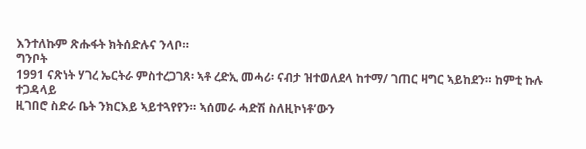እንተለኩም ጽሑፋት ክትሰድሉና ንላቦ።
ግንቦት
1991 ናጽነት ሃገረ ኤርትራ ምስተረጋገጸ፡ ኣቶ ረድኢ መሓሪ፡ ናብታ ዝተወለደላ ከተማ/ ገጠር ዛግር ኣይከደን። ከምቲ ኩሉ ተጋዳላይ
ዚገበሮ ስድራ ቤት ንክርእይ ኣይተጓየየን። ኣሰመራ ሓድሽ ስለዚኮነቶ’ውን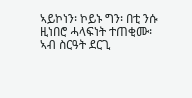ኣይኮነን፡ ኮይኑ ግን፡ በቲ ንሱ ዚነበሮ ሓላፍነት ተጠቂሙ፡
ኣብ ስርዓት ደርጊ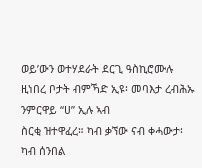ወይ’ውን ወተሃደራት ደርጊ ዓስኪሮሙሉ ዚነበረ ቦታት ብምኻድ ኢዩ፡ መባእታ ረብሕኡ ንምርዋይ “ሀ” ኢሉ ኣብ
ስርቂ ዝተዋፈረ። ካብ ቃኘው ናብ ቀሓውታ፡ ካብ ሰንበል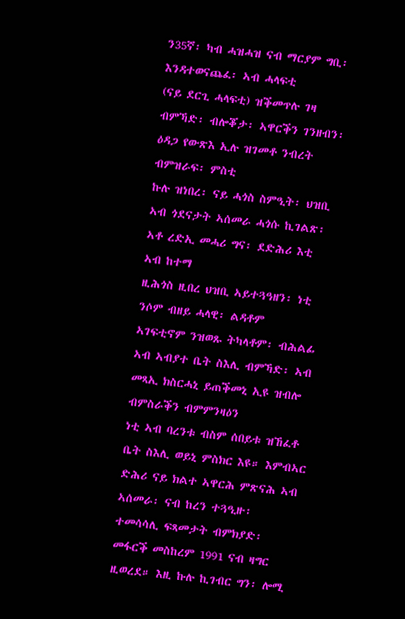ን35ኛ፡ ካብ ሓዝሓዝ ናብ ማርያም ግቢ፡ እንዳተወናጨፈ፡ ኣብ ሓላፍቲ
(ናይ ደርጊ ሓላፍቲ) ዝቕመጥሉ ገዛ ብምኻድ፡ ብሎቖታ፡ ኣዋርቕን ገንዘብን፡ ዕዳጋ የውጽእ ኢሉ ዝገመቶ ንብረት ብምዝራፍ፡ ምስቲ
ኩሉ ዝነበረ፡ ናይ ሓጎስ ስምዒት፡ ህዝቢ ኣብ ጎደናታት ኣሰመራ ሓጎሱ ኪገልጽ፡ ኣቶ ረድኢ መሓሪ ግና፡ ደድሕሪ እቲ ኣብ ከተማ
ዚሕጎስ ዚበረ ህዝቢ ኣይተጓዓዘን፡ ነቲ ንሶም ብዘይ ሓላዊ፡ ልዳቶም
ኣገፍቲኖም ንዝወጹ ትካላቶም፡ ብሕልፊ ኣብ ኣብያተ ቤት ስእሊ ብምኻድ፡ ኣብ መጻኢ ክስርሓኒ ይጠቕመኒ ኢዩ ዝብሎ ብምስራቕን ብምምንዛዕን
ነቲ ኣብ ባረንቱ ብስም ሰበይቱ ዝኸፈቶ ቤት ስእሊ ወይኒ ምስክር እዩ። እምብኣር ድሕሪ ናይ ክልተ ኣዋርሕ ምጽናሕ ኣብ ኣሰመራ፡ ናብ ከረን ተጓዒዙ፡
ተመሳሳሊ ፍጻመታት ብምክያድ፡ መፋርቕ መስከረም 1991 ናብ ዛግር ዚወረደ። እዚ ኩሉ ኪገብር ግን፡ ሎሚ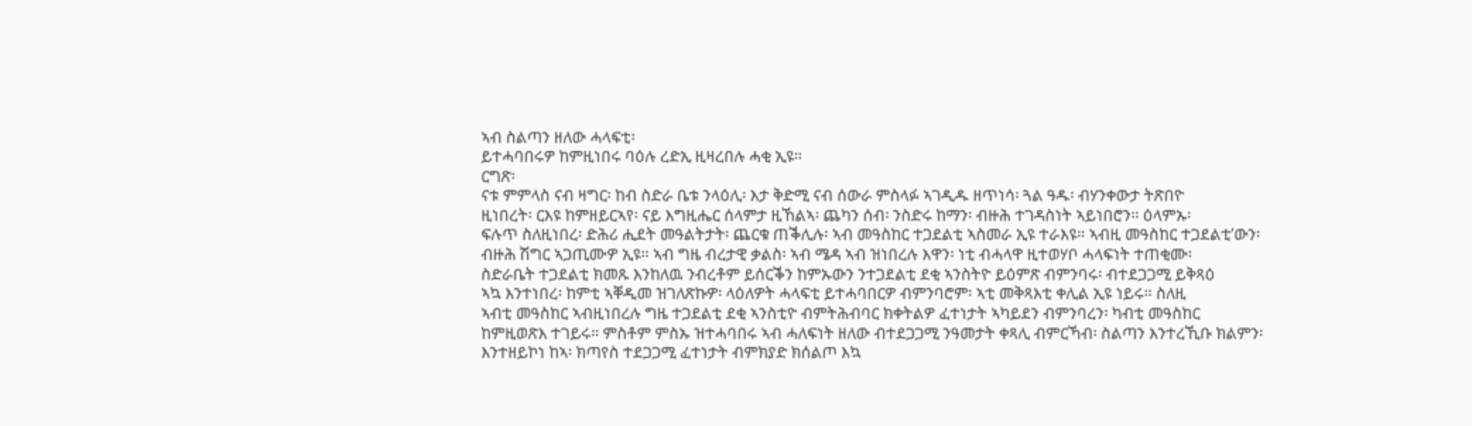ኣብ ስልጣን ዘለው ሓላፍቲ፡
ይተሓባበሩዎ ከምዚነበሩ ባዕሉ ረድኢ ዚዛረበሉ ሓቂ ኢዩ።
ርግጽ፡
ናቱ ምምላስ ናብ ዛግር፡ ከብ ስድራ ቤቱ ንላዕሊ፡ እታ ቅድሚ ናብ ሰውራ ምስላፉ ኣገዲዱ ዘጥነሳ፡ ጓል ዓዱ፡ ብሃንቀውታ ትጽበዮ
ዚነበረት፡ ርእዩ ከምዘይርኣየ፡ ናይ እግዚሔር ሰላምታ ዚኸልኣ፡ ጨካን ሰብ፡ ንስድሩ ከማን፡ ብዙሕ ተገዳስነት ኣይነበሮን። ዕላምኡ፡
ፍሉጥ ስለዚነበረ፡ ድሕሪ ሒደት መዓልትታት፡ ጨርቁ ጠቕሊሉ፡ ኣብ መዓስከር ተጋደልቲ ኣስመራ ኢዩ ተራእዩ። ኣብዚ መዓስከር ተጋደልቲ’ውን፡
ብዙሕ ሽግር ኣጋጢሙዎ ኢዩ። ኣብ ግዜ ብረታዊ ቃልስ፡ ኣብ ሜዳ ኣብ ዝነበረሉ እዋን፡ ነቲ ብሓላዋ ዚተወሃቦ ሓላፍነት ተጠቂሙ፡
ስድራቤት ተጋደልቲ ክመጹ እንከለዉ ንብረቶም ይሰርቕን ከምኡውን ንተጋደልቲ ደቂ ኣንስትዮ ይዕምጽ ብምንባሩ፡ ብተደጋጋሚ ይቅጻዕ
ኣኳ እንተነበረ፡ ከምቲ ኣቐዲመ ዝገለጽኩዎ፡ ላዕለዎት ሓላፍቲ ይተሓባበርዎ ብምንባሮም፡ ኣቲ መቅጻእቲ ቀሊል ኢዩ ነይሩ። ስለዚ
ኣብቲ መዓስከር ኣብዚነበረሉ ግዜ ተጋደልቲ ደቂ ኣንስቲዮ ብምትሕብባር ክቀትልዎ ፈተነታት ኣካይደን ብምንባረን፡ ካብቲ መዓስከር
ከምዚወጽእ ተገይሩ። ምስቶም ምስኡ ዝተሓባበሩ ኣብ ሓለፍነት ዘለው ብተደጋጋሚ ንዓመታት ቀጻሊ ብምርኻብ፡ ስልጣን እንተረኺቡ ክልምን፡
እንተዘይኮነ ከኣ፡ ክጣየስ ተደጋጋሚ ፈተነታት ብምክያድ ክሰልጦ እኳ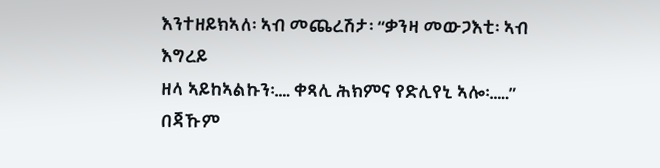እንተዘይክኣለ፡ ኣብ መጨረሽታ፡ “ቃንዛ መውጋእቲ፡ ኣብ እግረይ
ዘላ ኣይከኣልኩን፡…. ቀጻሊ ሕክምና የድሊየኒ ኣሎ፡…..” በጃኹም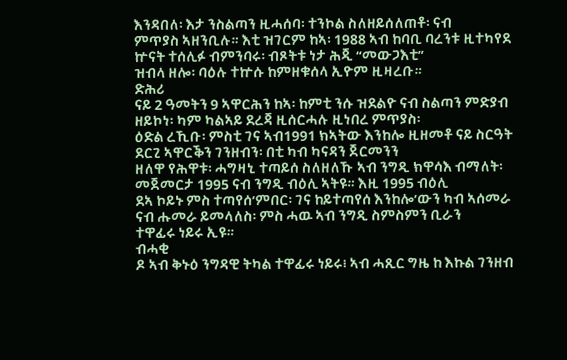እንዳበለ፡ እታ ንስልጣን ዚሓሰባ፡ ተንኮል ስለዘይሰለጠቶ፡ ናብ
ምጥያስ ኣዘንቢሉ። እቲ ዝገርም ከኣ፡ 1988 ኣብ ከባቢ ባረንቱ ዚተካየደ ኵናት ተሰሊፉ ብምንባሩ፡ ብጾትቱ ነታ ሕጂ “መውጋእቲ”
ዝብላ ዘሎ፡ ባዕሉ ተኵሱ ከምዘቁሰላ ኢዮም ዚዛረቡ።
ድሕሪ
ናይ 2 ዓመትን 9 ኣዋርሕን ከኣ፡ ከምቲ ንሱ ዝደልዮ ናብ ስልጣን ምድያብ ዘይኮነ፡ ካም ካልኣይ ደረጃ ዚሰርሓሉ ዚነበረ ምጥያስ፡
ዕድል ረኺቡ፡ ምስቲ ገና ኣብ1991 ክኣትው እንከሎ ዚዘመቶ ናይ ስርዓት ደርጊ ኣዋርቕን ገንዘብን፡ በቲ ካብ ካናዳን ጀርመንን
ዘለዋ የሕዋቱ፡ ሓግዛኒ ተጣይሰ ስለዘለኹ ኣብ ንግዲ ክዋሳእ ብማለት፡ መጀመርታ 1995 ናብ ንግዲ ብዕሊ ኣትዩ። እዚ 1995 ብዕሊ
ደኣ ኮይኑ ምስ ተጣየሰ’ምበር፡ ገና ከይተጣየሰ እንከሎ’ውን ካብ ኣሰመራ ናብ ሑመራ ይመላለስ፡ ምስ ሓዉ ኣብ ንግዲ ስምስምን ቢራን
ተዋፊሩ ነይሩ ኢዩ።
ብሓቂ
ዶ ኣብ ቅኑዕ ንግዳዊ ትካል ተዋፊሩ ነይሩ፧ ኣብ ሓጺር ግዜ ከ እኩል ገንዘብ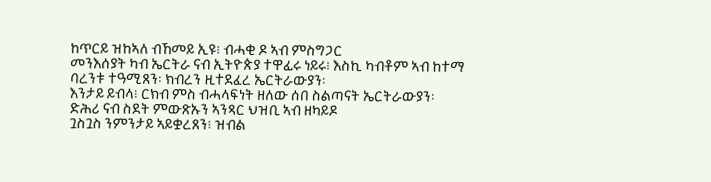ከጥርይ ዝከኣለ ብኸመይ ኢዩ፧ ብሓቂ ዶ ኣብ ምስግጋር
መንእሰያት ካብ ኤርትራ ናብ ኢትዮጵያ ተዋፊሩ ነይሩ፧ እስኪ ካብቶም ኣብ ከተማ ባረንቱ ተዓሚጸን፡ ክብረን ዚተደፈረ ኤርትራውያን፡
እንታይ ይብላ፧ ርክብ ምስ ብሓላፍነት ዘለው ሰበ ስልጣናት ኤርትራውያን፡ ድሕሪ ናብ ስደት ምውጽኡን ኣንጻር ህዝቢ ኣብ ዘካይዶ
ጓስጓስ ንምንታይ ኣይቋረጸን፧ ዝብል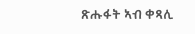ጽሑፋት ኣብ ቀጻሊ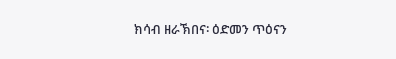ክሳብ ዘራኽበና፡ ዕድመን ጥዕናን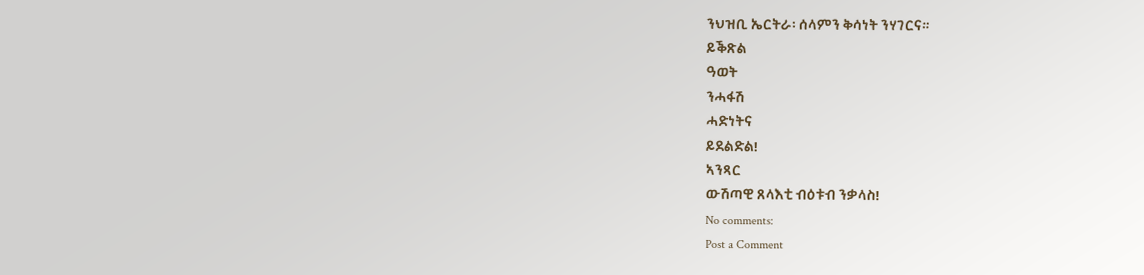ንህዝቢ ኤርትራ፡ ሰላምን ቅሳነት ንሃገርና።
ይቕጽል
ዓወት
ንሓፋሽ
ሓድነትና
ይደልድል!
ኣንጻር
ውሽጣዊ ጸላእቲ ብዕቱብ ንቃላስ!
No comments:
Post a Comment